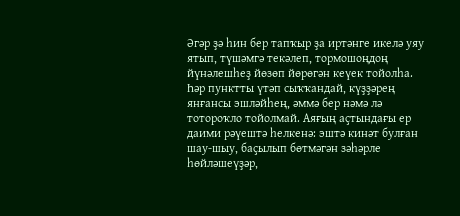Әгәр ҙә һин бер тапҡыр ҙа иртәнге икелә уяу ятып, түшәмгә текәлеп, тормошоңдоң йүнәлешһеҙ йөзөп йөрөгән кеүек тойолһа.
Һәр пунктты үтәп сыҡҡандай, күҙҙәрең янғансы эшләйһең, әммә бер нәмә лә тотороҡло тойолмай. Аяғың аҫтындағы ер даими рәүештә һелкенә: эштә кинәт булған шау-шыу, баҫылып бөтмәгән зәһәрле һөйләшеүҙәр,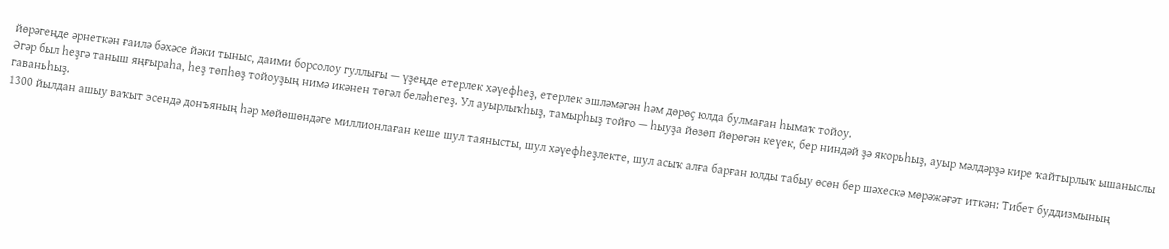йөрәгеңде әрнеткән ғаилә бәхәсе йәки тыныс, даими борсолоу гуллығы — үҙеңде етерлек хәүефһеҙ, етерлек эшләмәгән һәм дөрөҫ юлда булмаған һымаҡ тойоу.
Әгәр был һеҙгә таныш яңғыраһа, һеҙ төпһөҙ тойоуҙың нимә икәнен төгәл беләһегеҙ. Ул ауырлыҡһыҙ, тамырһыҙ тойғо — һыуҙа йөзөп йөрөгән кеүек, бер ниндәй ҙә якорьһыҙ, ауыр мәлдәрҙә кире ҡайтырлыҡ ышаныслы гаваньһыҙ.
1300 йылдан ашыу ваҡыт эсендә донъяның һәр мөйөшөндәге миллионлаған кеше шул таянысты, шул хәүефһеҙлекте, шул асыҡ алға барған юлды табыу өсөн бер шәхескә мөрәжәғәт иткән: Тибет буддизмының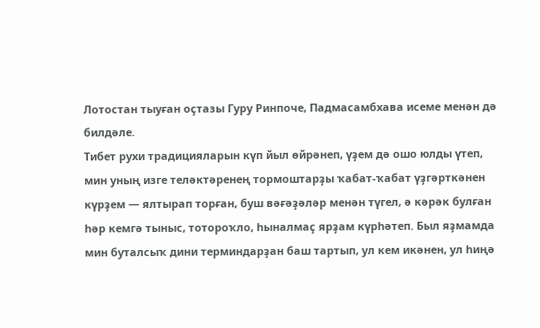Лотостан тыуған оҫтазы Гуру Ринпоче, Падмасамбхава исеме менән дә билдәле.
Тибет рухи традицияларын күп йыл өйрәнеп, үҙем дә ошо юлды үтеп, мин уның изге теләктәренең тормоштарҙы ҡабат-ҡабат үҙгәрткәнен күрҙем — ялтырап торған, буш вәғәҙәләр менән түгел, ә кәрәк булған һәр кемгә тыныс, тотороҡло, һыналмаҫ ярҙам күрһәтеп. Был яҙмамда мин буталсыҡ дини терминдарҙан баш тартып, ул кем икәнен, ул һиңә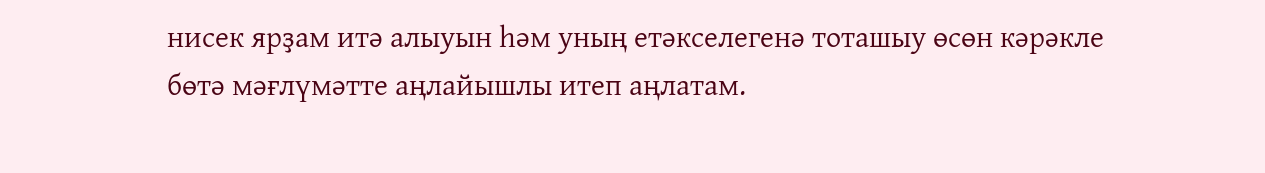нисек ярҙам итә алыуын һәм уның етәкселегенә тоташыу өсөн кәрәкле бөтә мәғлүмәтте аңлайышлы итеп аңлатам.